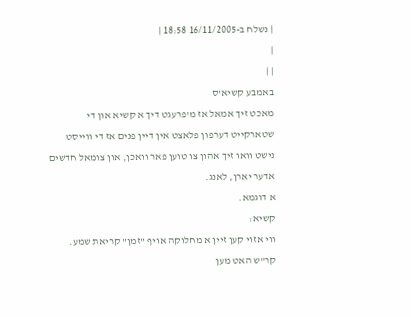| נשלח ב-16/11/2005 18:58 |
|
| |
באמבע קשיא'ס
מאכט זיך אמאל אז מ'פרעגט דיך א קשיא און די שטארקייט דערפון פלאצט אין דיין פנים אז די ווייסט נישט וואו זיך אהון צו טוען פאר וואכן, און צומאל חדשים אדער יארן, לאנג.
א דוגמא.
קשיא:
ווי אזוי קען זיין א מחלוקה אויף "זמן" קריאת שמע. קר"ש האט מען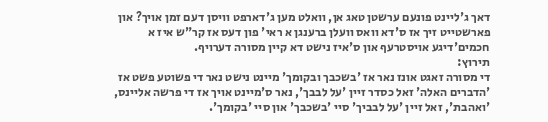דאך ג'ליינט פונעם ערשטן טאג אן, וואלט מען ג'דארפט וויסן דעם זמן אויך? און פארשטייט זיך אז ס'דא וואס וועלן ברענגן א ראי' פון דעס אז קר"ש איז א חכמים'דיגע אויסטרעף און ס'איז נישט דא קיין מסורה דערויף.
תירוץ:
די מסורה זאגט אונז נאר אז 'בשכבך ובקומך' מיינט נישט נאר די פשוטע פשט אז 'הדברים האלה' זאל כסדר זיין 'על לבבך', נאר ס'מיינט אויך אז די פרשה אליינס, 'ואהבת', זאל זיין 'על לבביך' סיי 'בשכבך' און סיי 'בקומך'.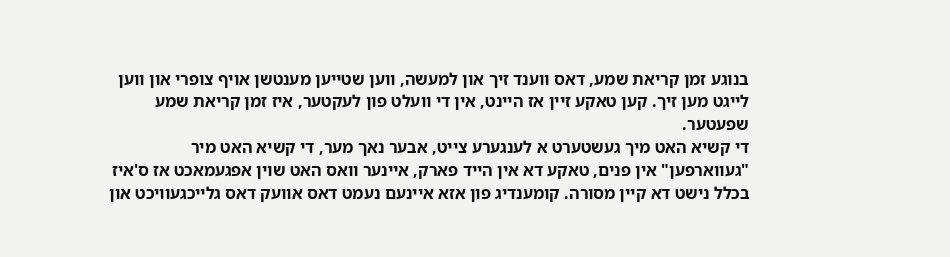בנוגע זמן קריאת שמע, דאס ווענד זיך און למעשה, ווען שטייען מענטשן אויף צופרי און ווען לייגט מען זיך. קען טאקע זיין אז היינט, אין די וועלט פון לעקטער, איז זמן קריאת שמע שפעטער.
די קשיא האט מיך געשטערט א לענגערע צייט, אבער נאך מער, די קשיא האט מיר "געווארפען" אין פנים, טאקע דא אין הייד פארק, איינער וואס האט שוין אפגעמאכט אז ס'איז בכלל נישט דא קיין מסורה. קומענדיג פון אזא איינעם נעמט דאס אוועק דאס גלייכגעוויכט און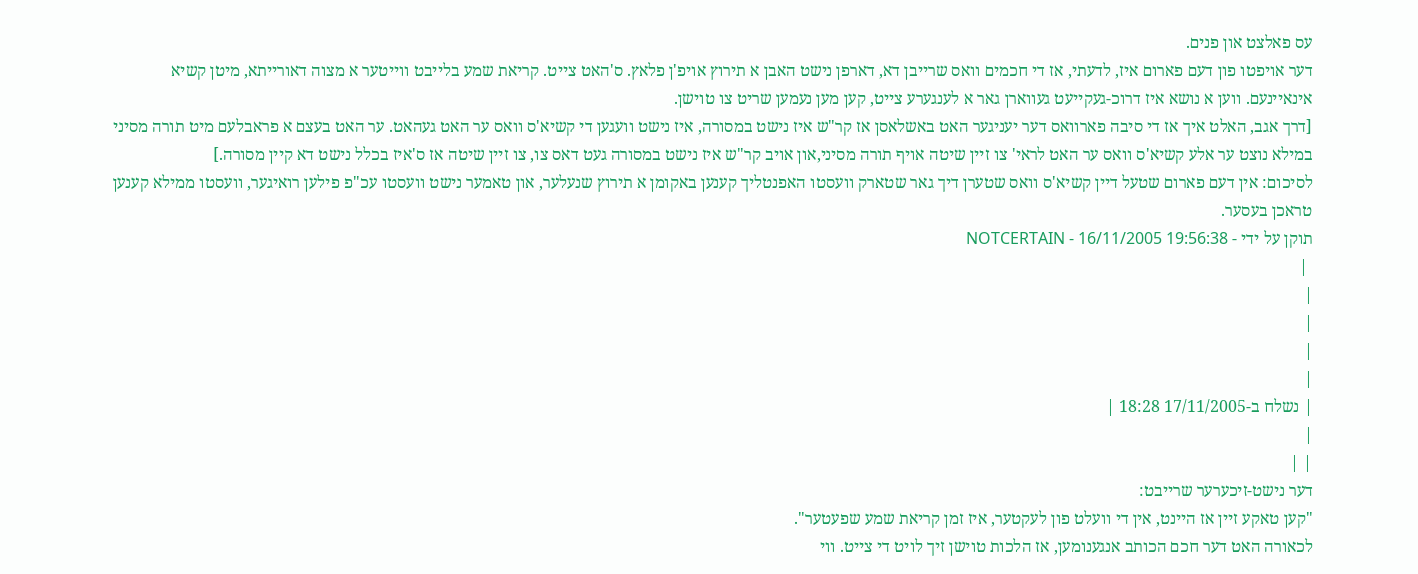עס פאלצט און פנים.
דער אויפטו פון דעם פארום איז, לדעתי, אז די חכמים וואס שרייבן דא, דארפן נישט האבן א תירוץ אויפ'ן פלאץ. ס'האט צייט. קריאת שמע בלייבט ווייטער א מצוה דאורייתא, מיטן קשיא אינאיינעם. ווען א נושא איז דרוכ-געקייעט געווארן גאר א לענגערע צייט, קען מען נעמען שריט צו טוישן.
[דרך אגב, האלט איך אז די סיבה פארוואס דער יעניגער האט באשלאסן אז קר"ש איז נישט במסורה, איז נישט וועגען די קשיא'ס וואס ער האט געהאט. ער האט בעצם א פראבלעם מיט תורה מסיני במילא נוצט ער אלע קשיא'ס וואס ער האט לראי' צו זיין שיטה אויף תורה מסיני,און אויב קר"ש איז נישט במסורה געט דאס צו, צו זיין שיטה אז ס'איז בכלל נישט דא קיין מסורה.]
לסיכום: אין דעם פארום שטעל דיין קשיא'ס וואס שטערן דיך גאר שטארק וועסטו האפנטליך קענען באקומן א תירוץ שנעלער, און טאמער נישט וועסטו עכ"פ פילען רואיגער, וועסטו ממילא קענען טראכן בעסער.
תוקן על ידי - NOTCERTAIN - 16/11/2005 19:56:38
 |
|
|
|
|
| נשלח ב-17/11/2005 18:28 |
|
| |
דער נישט-זיכערער שרייבט:
"קען טאקע זיין אז היינט, אין די וועלט פון לעקטער, איז זמן קריאת שמע שפעטער".
לכאורה האט דער חכם הכותב אנגענומען, אז הלכות טוישן זיך לויט די צייט. ווי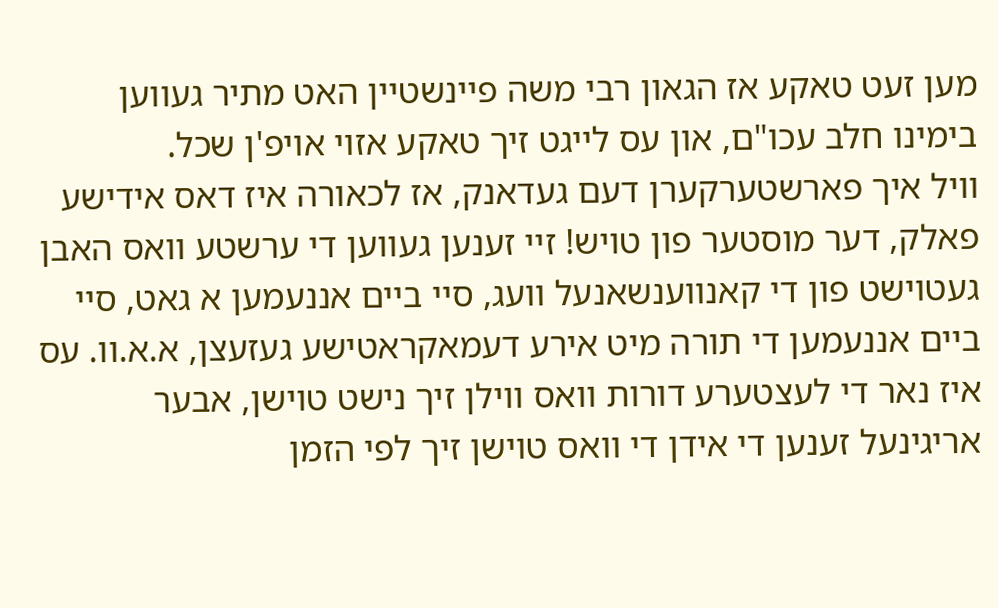מען זעט טאקע אז הגאון רבי משה פיינשטיין האט מתיר געווען בימינו חלב עכו"ם, און עס לייגט זיך טאקע אזוי אויפ'ן שכל.
וויל איך פארשטערקערן דעם געדאנק, אז לכאורה איז דאס אידישע פאלק, דער מוסטער פון טויש! זיי זענען געווען די ערשטע וואס האבן געטוישט פון די קאנווענשאנעל וועג, סיי ביים אננעמען א גאט, סיי ביים אננעמען די תורה מיט אירע דעמאקראטישע געזעצן, א.א.וו. עס איז נאר די לעצטערע דורות וואס ווילן זיך נישט טוישן, אבער אריגינעל זענען די אידן די וואס טוישן זיך לפי הזמן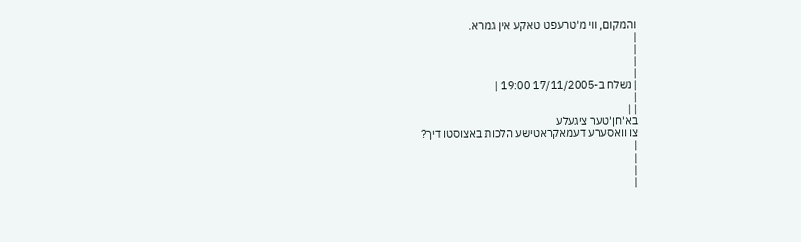והמקום, ווי מ'טרעפט טאקע אין גמרא.
|
|
|
|
| נשלח ב-17/11/2005 19:00 |
|
| |
בא'חן'טער ציגעלע
צו וואסערע דעמאקראטישע הלכות באצוסטו דיך?
|
|
|
|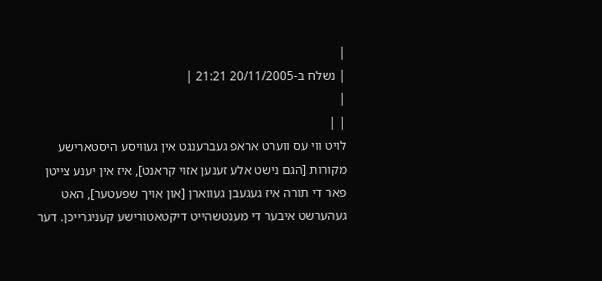|
| נשלח ב-20/11/2005 21:21 |
|
| |
לויט ווי עס ווערט אראפ געברענגט אין געוויסע היסטארישע מקורות [הגם נישט אלע זענען אזוי קראנט], איז אין יענע צייטן פאר די תורה איז געגעבן געווארן [און אויך שפעטער], האט געהערשט איבער די מענטשהייט דיקטאטורישע קעניגרייכן. דער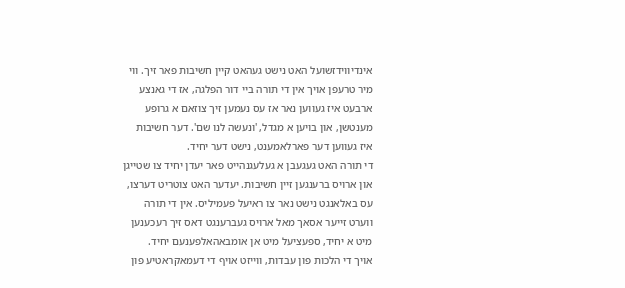אינדיווידזשועל האט נישט געהאט קיין חשיבות פאר זיך. ווי מיר טרעפן אויך אין די תורה ביי דור הפלגה, אז די גאנצע ארבעט איז געווען נאר אז עס נעמען זיך צוזאם א גרופע מענטשן, און בויען א מגדל, 'ונעשה לנו שם'. דער חשיבות איז געווען דער פארלאמענט, נישט דער יחיד.
די תורה האט געגעבן א געלעגנהייט פאר יעדן יחיד צו שטייגן און ארויס ברענגען זיין חשיבות. יעדער האט צוטריט דערצו, עס באלאנגט נישט נאר צו ראיעל פעמיליס. אין די תורה ווערט זייער אסאך מאל ארויס געברענגט דאס זיך רעכענען מיט א יחיד, ספעציעל מיט אן אומבאהאלפענעם יחיד.
אויך די הלכות פון עבדות, ווייזט אויף די דעמאקראטיע פון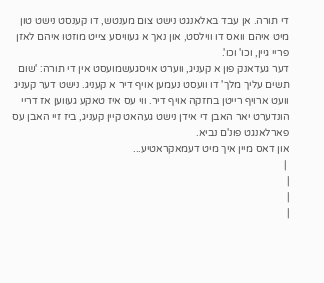די תורה. אן עבד באלאנגט נישט צום מענטש, דו קענסט נישט טון מיט איהם וואס דו ווילסט, און נאך א געוויסע צייט מוזטו איהם לאזן פריי גיין, וכו' וכו'.
דער געדאנק פון א קעניג, ווערט אויסגעשמועסט אין די תורה: 'שום תשים עליך מלך' דו וועסט נעמען אויף דיר א קעניג. נישט דער קעניג וועט ארויף רייטן בחזקה אויף דיר. ווי עס איז טאקע געווען אז דריי הונדערט יאר האבן די אידן נישט געהאט קיין קעניג, ביז זיי האבן עס פארלאנגט פונ'ם נביא.
און דאס מיין איך מיט דעמאקראטיע...
 |
|
|
|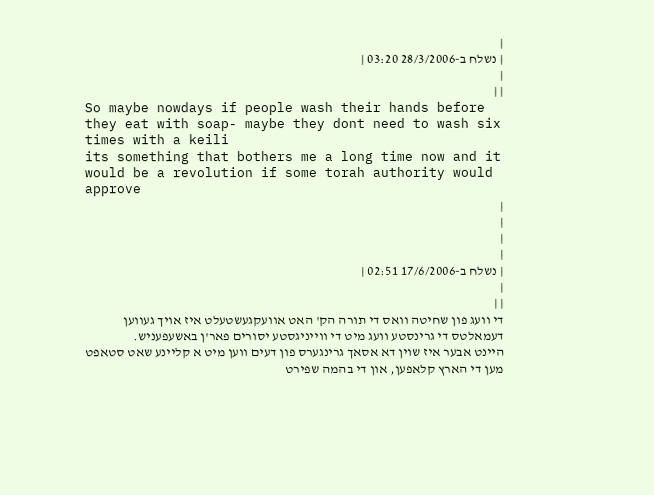|
| נשלח ב-28/3/2006 03:20 |
|
| |
So maybe nowdays if people wash their hands before they eat with soap- maybe they dont need to wash six times with a keili
its something that bothers me a long time now and it would be a revolution if some torah authority would approve
|
|
|
|
| נשלח ב-17/6/2006 02:51 |
|
| |
די וועג פון שחיטה וואס די תורה הק' האט אוועקגעשטעלט איז אויך געווען דעמאלטס די גרינסטע וועג מיט די ווייניגסטע יסורים פאר'ן באשעפעניש.
היינט אבער איז שוין דא אסאך גרינגערס פון דעים ווען מיט א קליינע שאט סטאפט מען די הארץ קלאפען, און די בהמה שפירט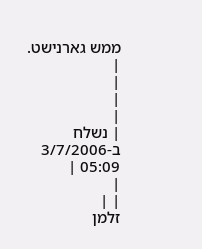ממש גארנישט.
|
|
|
|
| נשלח ב-3/7/2006 05:09 |
|
| |
זלמן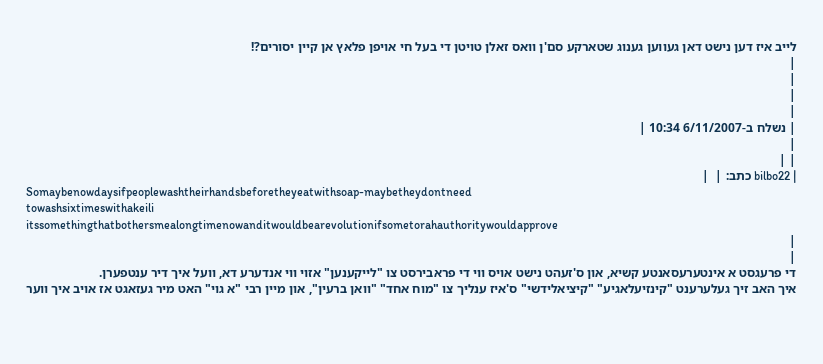לייב איז דען נישט דאן געווען גענוג שטארקע סם'ן וואס זאלן טויטן די בעל חי אויפן פלאץ אן קיין יסורים?!
|
|
|
|
| נשלח ב-6/11/2007 10:34 |
|
| |
| bilbo22 כתב: |  |
Somaybenowdaysifpeoplewashtheirhandsbeforetheyeatwithsoap-maybetheydontneed
towashsixtimeswithakeili
itssomethingthatbothersmealongtimenowanditwouldbearevolutionifsometorahauthoritywouldapprove
|
|
די פרעגסט א אינטערעסאנטע קשיא, און ס'זעהט נישט אויס ווי די פראבירסט צו "לייקענען" אזוי ווי אנדערע דא, וועל איך דיר ענטפערן.
איך האב זיך געלערענט "קינזיעלאגיע" "קיציאלידשי" ס'איז ענליך צו "מוח אחד" "וואן ברעין", און מיין רבי "א גוי" האט מיר געזאגט אז אויב איך ווער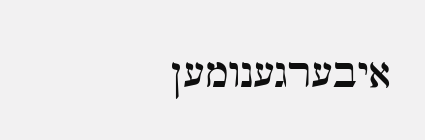איבערגענומען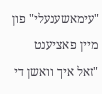"עימאשענעלי" פון מיין פאציענט "זאל איך וואשן די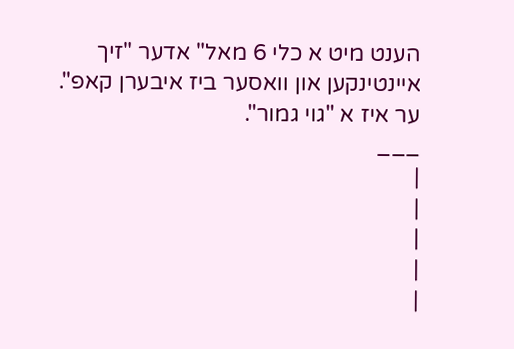הענט מיט א כלי 6 מאל" אדער "זיך איינטינקען און וואסער ביז איבערן קאפ". ער איז א "גוי גמור".
___
|
|
|
|
|